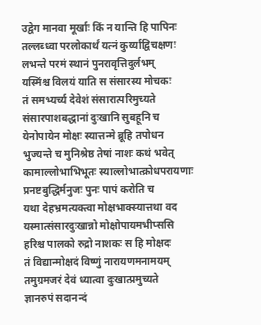उद्वेग मानवा मूर्खाः किं न यान्ति हि पापिनः
तल्लब्ध्वा परलोकार्थं यत्नं कुर्य्याद्विचक्षणः
लभन्ते परमं स्थानं पुनरावृत्तिदुर्लभम्
यस्मिंश्च विलयं याति स संसारस्य मोचकः
तं समभ्यर्च्य देवेशं संसारात्परिमुच्यते
संसारपाशबद्धानां दुःखानि सुबहूनि च
येनोपायेन मोक्षः स्यात्तन्मे ब्रूहि तपोधन
भुज्यन्ते च मुनिश्रेष्ठ तेषां नाशः कथं भवेत्
कामाल्लोभाभिभूतः स्याल्लोभात्क्रोधपरायणाः
प्रनष्टबुद्धिर्मनुजः पुनः पापं करोति च
यथा देहभ्रमत्यक्त्वा मोक्षभाक्स्यात्तथा वद
यस्मात्संसारदुःखान्नो मोक्षोपायमभीप्ससि
हरिश्च पालको रुद्रो नाशकः स हि मोक्षदः
तं विद्यान्मोक्षदं विष्णुं नारायणमनामयम्
तमुग्रमजरं देवं ध्यात्वा दुःखात्प्रमुच्यते
ज्ञानरुपं सदानन्दं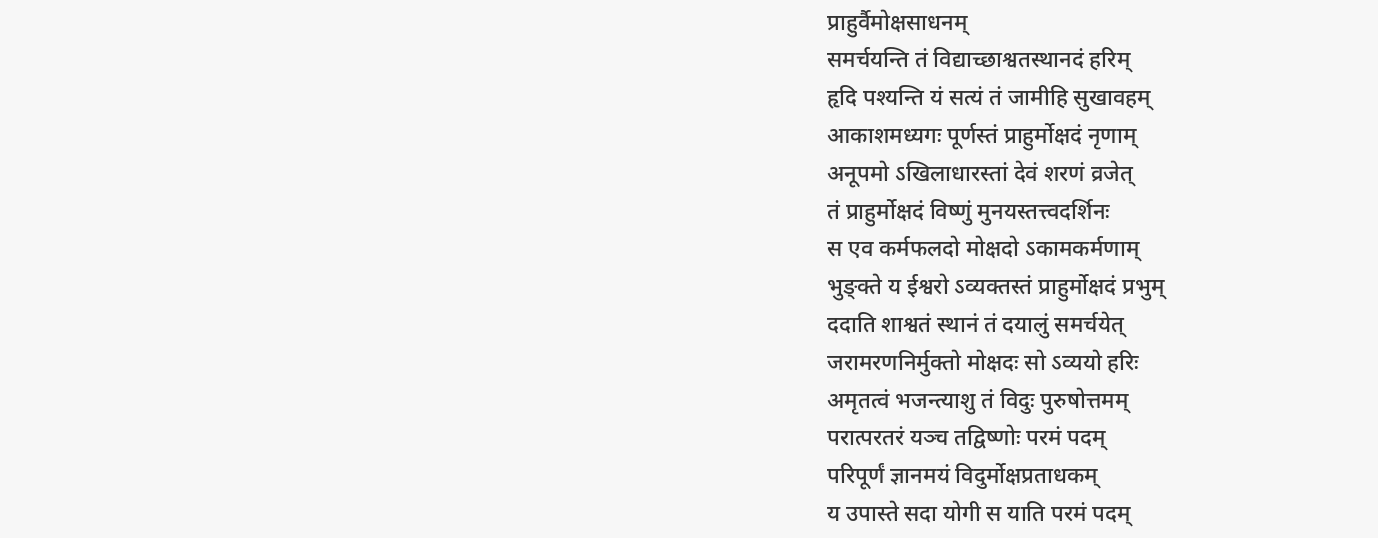प्राहुर्वैमोक्षसाधनम्
समर्चयन्ति तं विद्याच्छाश्वतस्थानदं हरिम्
हृदि पश्यन्ति यं सत्यं तं जामीहि सुखावहम्
आकाशमध्यगः पूर्णस्तं प्राहुर्मोक्षदं नृणाम्
अनूपमो ऽखिलाधारस्तां देवं शरणं व्रजेत्
तं प्राहुर्मोक्षदं विष्णुं मुनयस्तत्त्वदर्शिनः
स एव कर्मफलदो मोक्षदो ऽकामकर्मणाम्
भुङ्क्ते य ईश्वरो ऽव्यक्तस्तं प्राहुर्मोक्षदं प्रभुम्
ददाति शाश्वतं स्थानं तं दयालुं समर्चयेत्
जरामरणनिर्मुक्तो मोक्षदः सो ऽव्ययो हरिः
अमृतत्वं भजन्त्याशु तं विदुः पुरुषोत्तमम्
परात्परतरं यञ्च तद्विष्णोः परमं पदम्
परिपूर्णं ज्ञानमयं विदुर्मोक्षप्रताधकम्
य उपास्ते सदा योगी स याति परमं पदम्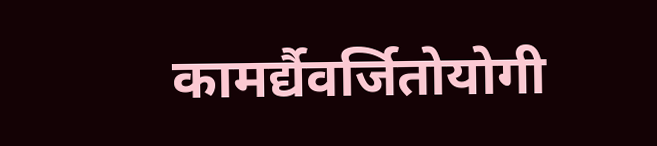कामर्द्यैवर्जितोयोगी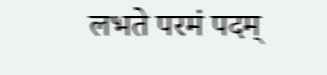लभते परमं पदम्